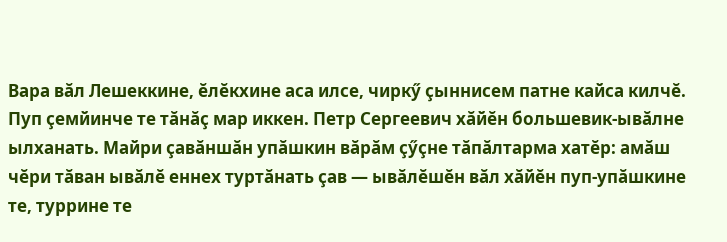Вара вăл Лешеккине, ĕлĕкхине аса илсе, чиркӳ çыннисем патне кайса килчĕ.
Пуп çемйинче те тăнăç мар иккен. Петр Сергеевич хăйĕн большевик-ывăлне ылханать. Майри çавăншăн упăшкин вăрăм çӳçне тăпăлтарма хатĕр: амăш чĕри тăван ывăлĕ еннех туртăнать çав — ывăлĕшĕн вăл хăйĕн пуп-упăшкине те, туррине те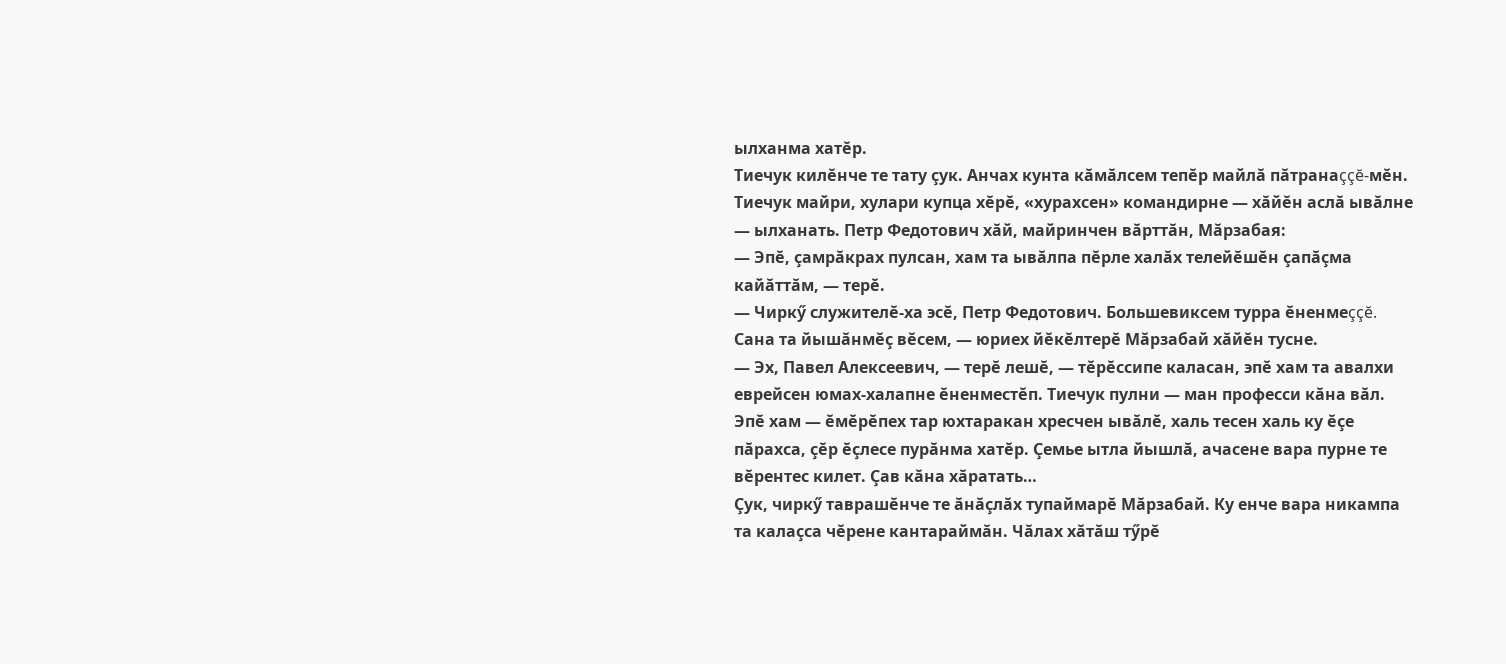ылханма хатĕр.
Тиечук килĕнче те тату çук. Анчах кунта кăмăлсем тепĕр майлă пăтранаççĕ-мĕн. Тиечук майри, хулари купца хĕрĕ, «хурахсен» командирне — хăйĕн аслă ывăлне — ылханать. Петр Федотович хăй, майринчен вăрттăн, Мăрзабая:
— Эпĕ, çамрăкрах пулсан, хам та ывăлпа пĕрле халăх телейĕшĕн çапăçма кайăттăм, — терĕ.
— Чиркӳ служителĕ-ха эсĕ, Петр Федотович. Большевиксем турра ĕненмеççĕ. Сана та йышăнмĕç вĕсем, — юриех йĕкĕлтерĕ Мăрзабай хăйĕн тусне.
— Эх, Павел Алексеевич, — терĕ лешĕ, — тĕрĕссипе каласан, эпĕ хам та авалхи еврейсен юмах-халапне ĕненместĕп. Тиечук пулни — ман професси кăна вăл. Эпĕ хам — ĕмĕрĕпех тар юхтаракан хресчен ывăлĕ, халь тесен халь ку ĕçе пăрахса, çĕр ĕçлесе пурăнма хатĕр. Çемье ытла йышлă, ачасене вара пурне те вĕрентес килет. Çав кăна хăратать…
Çук, чиркӳ таврашĕнче те ăнăçлăх тупаймарĕ Мăрзабай. Ку енче вара никампа та калаçса чĕрене кантараймăн. Чăлах хăтăш тӳрĕ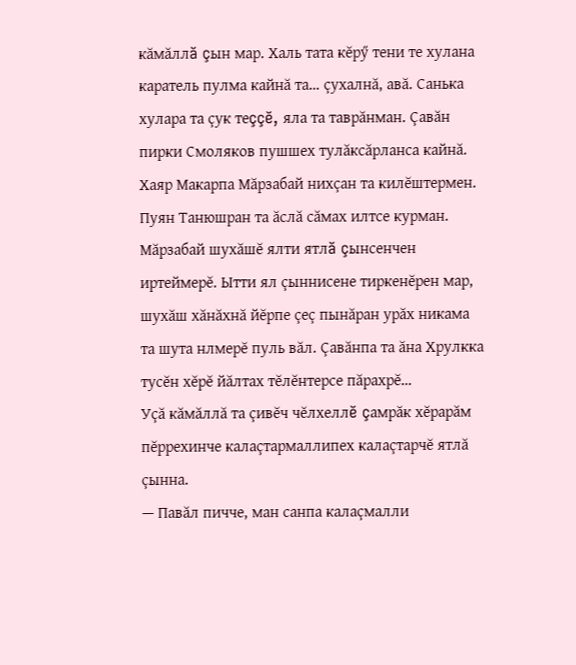кăмăллă çын мар. Халь тата кĕрӳ тени те хулана каратель пулма кайнă та… çухалнă, авă. Санька хулара та çук теççĕ, яла та таврăнман. Çавăн пирки Смоляков пушшех тулăксăрланса кайнă. Хаяр Макарпа Мăрзабай нихçан та килĕштермен. Пуян Танюшран та ăслă сăмах илтсе курман.
Мăрзабай шухăшĕ ялти ятлă çынсенчен иртеймерĕ. Ытти ял çыннисене тиркенĕрен мар, шухăш хăнăхнă йĕрпе çеç пынăран урăх никама та шута нлмерĕ пуль вăл. Çавăнпа та ăна Хрулкка тусĕн хĕрĕ йăлтах тĕлĕнтерсе пăрахрĕ…
Уçă кăмăллă та çивĕч чĕлхеллĕ çамрăк хĕрарăм пĕррехинче калаçтармаллипех калаçтарчĕ ятлă çынна.
— Павăл пичче, ман санпа калаçмалли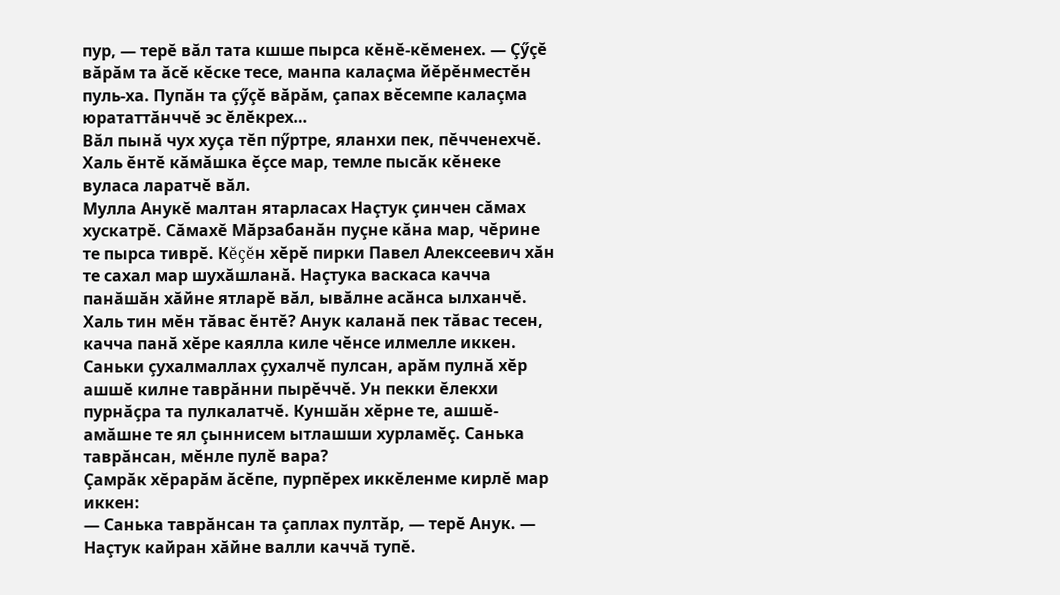пур, — терĕ вăл тата кшше пырса кĕнĕ-кĕменех. — Çӳçĕ вăрăм та ăсĕ кĕске тесе, манпа калаçма йĕрĕнместĕн пуль-ха. Пупăн та çӳçĕ вăрăм, çапах вĕсемпе калаçма юрататтăнччĕ эс ĕлĕкрех…
Вăл пынă чух хуçа тĕп пӳртре, яланхи пек, пĕчченехчĕ. Халь ĕнтĕ кăмăшка ĕçсе мар, темле пысăк кĕнеке вуласа ларатчĕ вăл.
Мулла Анукĕ малтан ятарласах Наçтук çинчен сăмах хускатрĕ. Сăмахĕ Мăрзабанăн пуçне кăна мар, чĕрине те пырса тиврĕ. Кĕçĕн хĕрĕ пирки Павел Алексеевич хăн те сахал мар шухăшланă. Наçтука васкаса качча панăшăн хăйне ятларĕ вăл, ывăлне асăнса ылханчĕ. Халь тин мĕн тăвас ĕнтĕ? Анук каланă пек тăвас тесен, качча панă хĕре каялла киле чĕнсе илмелле иккен. Саньки çухалмаллах çухалчĕ пулсан, арăм пулнă хĕр ашшĕ килне таврăнни пырĕччĕ. Ун пекки ĕлекхи пурнăçра та пулкалатчĕ. Куншăн хĕрне те, ашшĕ-амăшне те ял çыннисем ытлашши хурламĕç. Санька таврăнсан, мĕнле пулĕ вара?
Çамрăк хĕрарăм ăсĕпе, пурпĕрех иккĕленме кирлĕ мар иккен:
— Санька таврăнсан та çаплах пултăр, — терĕ Анук. — Наçтук кайран хăйне валли каччă тупĕ.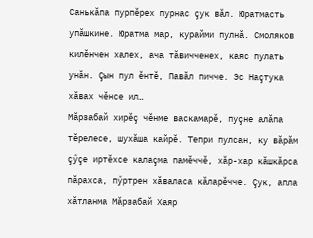Санькăпа пурпĕрех пурнас çук вăл. Юратмасть упăшкине. Юратма мар, курайми пулнă. Смоляков килĕнчен халех, ача тăвичченех, каяс пулать унăн. Çын пул ĕнтĕ, Павăл пичче. Эс Наçтука хăвах чĕнсе ил…
Мăрзабай хирĕç чĕнме васкамарĕ, пуçне алăпа тĕрелесе, шухăша кайрĕ. Тепри пулсан, ку вăрăм çӳçе иртĕхсе калаçма памĕччĕ, хăр-хар кăшкăрса пăрахса, пӳртрен хăваласа кăларĕчче. Çук, апла хăтланма Мăрзабай Хаяр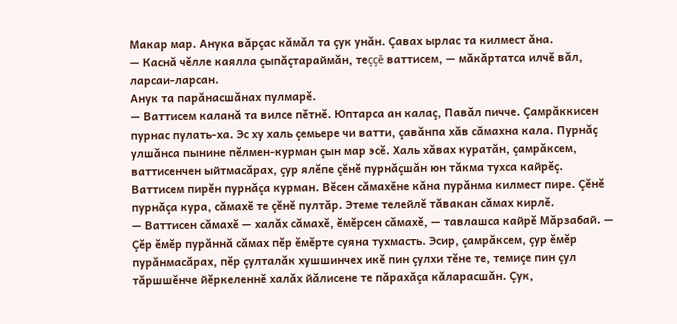Макар мар. Анука вăрçас кăмăл та çук унăн. Çавах ырлас та килмест ăна.
— Каснă чĕлле каялла çыпăçтараймăн, теççĕ ваттисем, — мăкăртатса илчĕ вăл, ларсаи-ларсан.
Анук та парăнасшăнах пулмарĕ.
— Ваттисем каланă та вилсе пĕтнĕ. Юптарса ан калаç, Павăл пичче. Çамрăккисен пурнас пулать-ха. Эс ху халь çемьере чи ватти, çавăнпа хăв сăмахна кала. Пурнăç улшăнса пынине пĕлмен-курман çын мар эсĕ. Халь хăвах куратăн, çамрăксем, ваттисенчен ыйтмасăрах, çур ялĕпе çĕнĕ пурнăçшăн юн тăкма тухса кайрĕç. Ваттисем пирĕн пурнăçа курман. Вĕсен сăмахĕне кăна пурăнма килмест пире. Çĕнĕ пурнăçа кура, сăмахĕ те çĕнĕ пултăр. Этеме телейлĕ тăвакан сăмах кирлĕ.
— Ваттисен сăмахĕ — халăх сăмахĕ, ĕмĕрсен сăмахĕ, — тавлашса кайрĕ Мăрзабай. — Çĕр ĕмĕр пурăннă сăмах пĕр ĕмĕрте суяна тухмасть. Эсир, çамрăксем, çур ĕмĕр пурăнмасăрах, пĕр çулталăк хушшинчех икĕ пин çулхи тĕне те, темиçе пин çул тăршшĕнче йĕркеленнĕ халăх йăлисене те пăрахăçа кăларасшăн. Çук,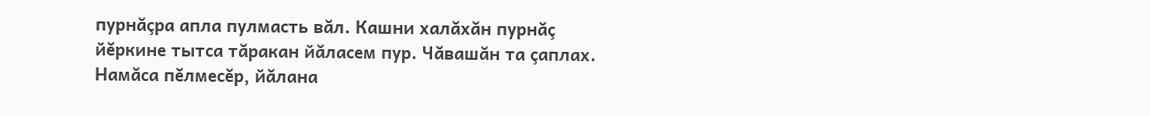пурнăçра апла пулмасть вăл. Кашни халăхăн пурнăç йĕркине тытса тăракан йăласем пур. Чăвашăн та çаплах. Намăса пĕлмесĕр, йăлана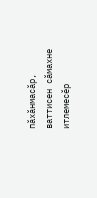пăхăнмасăр, ваттисен сăмахне итлемесĕр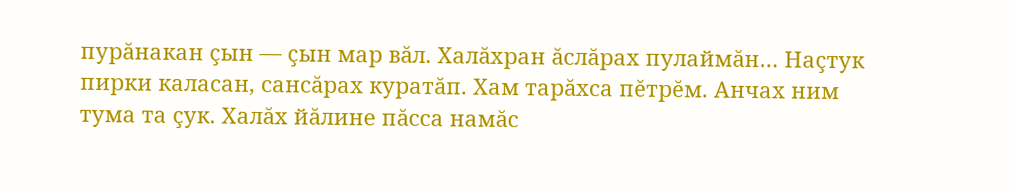пурăнакан çын — çын мар вăл. Халăхран ăслăрах пулаймăн… Наçтук пирки каласан, сансăрах куратăп. Хам тарăхса пĕтрĕм. Анчах ним тума та çук. Халăх йăлине пăсса намăс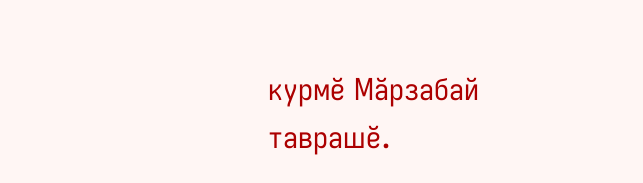курмĕ Мăрзабай таврашĕ.